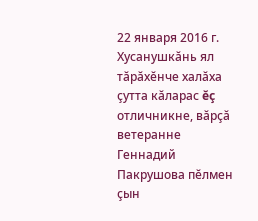22 января 2016 г.
Хусанушкăнь ял тăрăхĕнче халăха çутта кăларас ĕç отличникне, вăрçă ветеранне Геннадий Пакрушова пĕлмен çын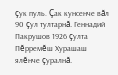çук пуль. Çак кунсенче вăл 90 çул тултарнă. Геннадий Пакрушов 1926 çулта Пĕрремĕш Хурашаш ялĕнче çуралнă.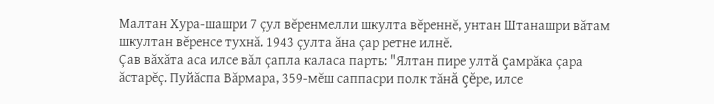Малтан Хура-шашри 7 çул вĕренмелли шкулта вĕреннĕ, унтан Штанашри вăтам шкултан вĕренсе тухнă. 1943 çулта ăна çар ретне илнĕ.
Çав вăхăта аса илсе вăл çапла каласа парть: "Ялтан пире ултă çамрăка çара ăстарĕç. Пуйăспа Вăрмара, 359-мĕш саппасри полк тăнă çĕре, илсе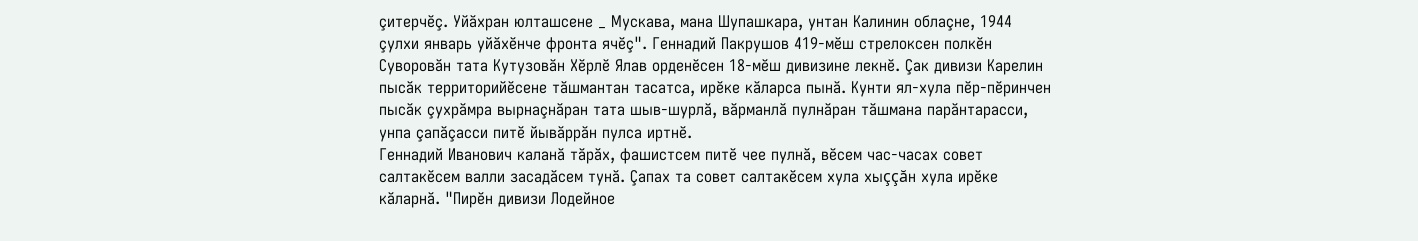çитерчĕç. Уйăхран юлташсене _ Мускава, мана Шупашкара, унтан Калинин облаçне, 1944 çулхи январь уйăхĕнче фронта ячĕç". Геннадий Пакрушов 419-мĕш стрелоксен полкĕн Суворовăн тата Кутузовăн Хĕрлĕ Ялав орденĕсен 18-мĕш дивизине лекнĕ. Çак дивизи Карелин пысăк территорийĕсене тăшмантан тасатса, ирĕке кăларса пынă. Кунти ял-хула пĕр-пĕринчен пысăк çухрăмра вырнаçнăран тата шыв-шурлă, вăрманлă пулнăран тăшмана парăнтарасси, унпа çапăçасси питĕ йывăррăн пулса иртнĕ.
Геннадий Иванович каланă тăрăх, фашистсем питĕ чее пулнă, вĕсем час-часах совет салтакĕсем валли засадăсем тунă. Çапах та совет салтакĕсем хула хыççăн хула ирĕке кăларнă. "Пирĕн дивизи Лодейное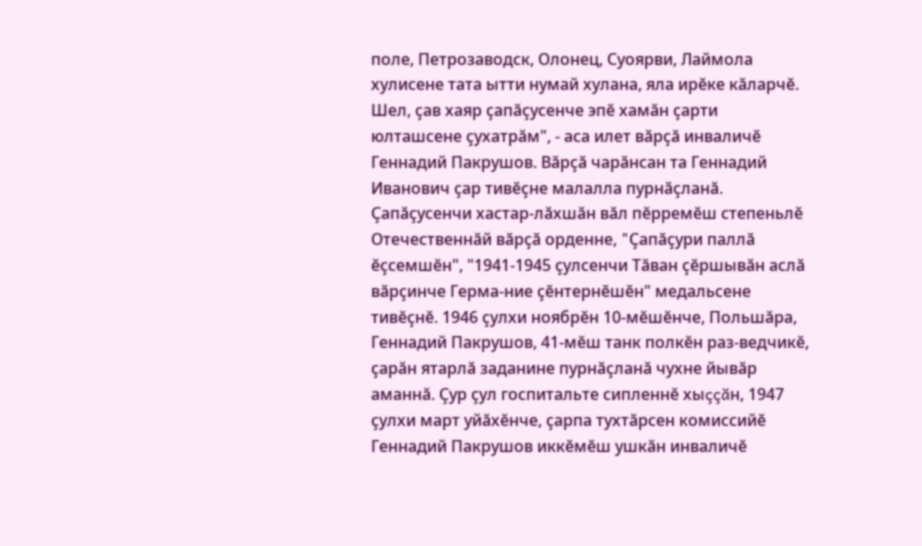поле, Петрозаводск, Олонец, Суоярви, Лаймола хулисене тата ытти нумай хулана, яла ирĕке кăларчĕ. Шел, çав хаяр çапăçусенче эпĕ хамăн çарти юлташсене çухатрăм", - аса илет вăрçă инваличĕ Геннадий Пакрушов. Вăрçă чарăнсан та Геннадий Иванович çар тивĕçне малалла пурнăçланă. Çапăçусенчи хастар-лăхшăн вăл пĕрремĕш степеньлĕ Отечественнăй вăрçă орденне, "Çапăçури паллă ĕçсемшĕн", "1941-1945 çулсенчи Тăван çĕршывăн аслă вăрçинче Герма-ние çĕнтернĕшĕн" медальсене тивĕçнĕ. 1946 çулхи ноябрĕн 10-мĕшĕнче, Польшăра, Геннадий Пакрушов, 41-мĕш танк полкĕн раз-ведчикĕ, çарăн ятарлă заданине пурнăçланă чухне йывăр аманнă. Çур çул госпитальте сипленнĕ хыççăн, 1947 çулхи март уйăхĕнче, çарпа тухтăрсен комиссийĕ Геннадий Пакрушов иккĕмĕш ушкăн инваличĕ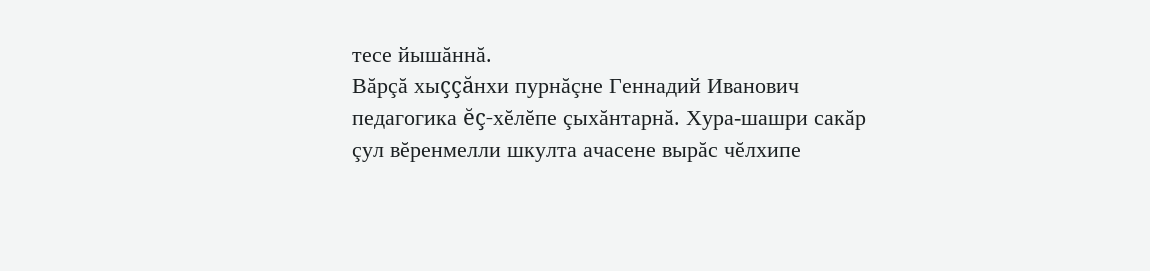тесе йышăннă.
Вăрçă хыççăнхи пурнăçне Геннадий Иванович педагогика ĕç-хĕлĕпе çыхăнтарнă. Хура-шашри сакăр çул вĕренмелли шкулта ачасене вырăс чĕлхипе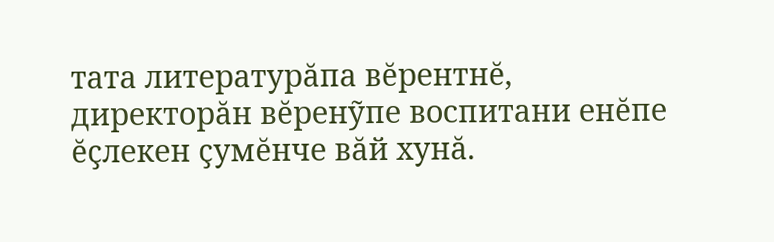тата литературăпа вĕрентнĕ, директорăн вĕренỹпе воспитани енĕпе ĕçлекен çумĕнче вăй хунă.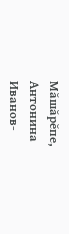Мăшăрĕпе, Антонина Иванов-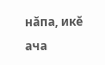нăпа, икĕ ача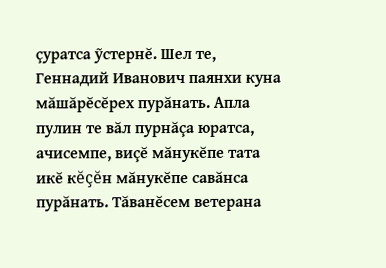çуратса ỹстернĕ. Шел те, Геннадий Иванович паянхи куна мăшăрĕсĕрех пурăнать. Апла пулин те вăл пурнăçа юратса, ачисемпе, виçĕ мăнукĕпе тата икĕ кĕçĕн мăнукĕпе савăнса пурăнать. Тăванĕсем ветерана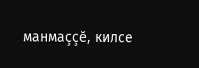манмаççĕ, килсе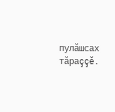пулăшсах тăраççĕ.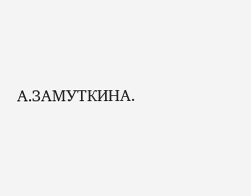А.ЗАМУТКИНА.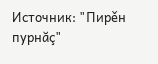Источник: "Пирěн пурнăç"